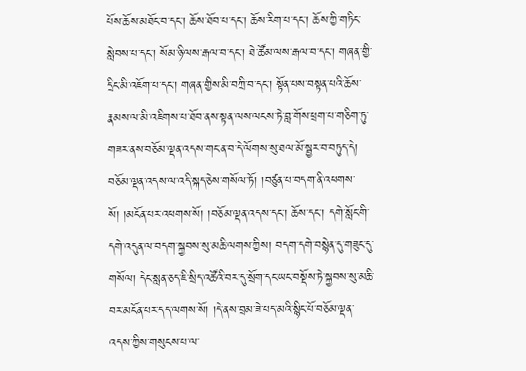པོས་ཆོས་མཐོང་བ་དང་། ཆོས་ཐོབ་པ་དང་། ཆོས་རིག་པ་དང་། ཆོས་ཀྱི་གཏིང་སླེབས་པ་དང་། སོམ་ཉི་ལས་རྒལ་བ་དང་། ཐེ་ཚོམ་ལས་རྒལ་བ་དང་། གཞན་གྱི་དྲིང་མི་འཇོག་པ་དང་། གཞན་གྱིས་མི་བཀྲི་བ་དང་། སྟོན་པས་བསྟན་པའི་ཆོས་རྣམས་ལ་མི་འཇིགས་པ་ཐོབ་ནས་སྟན་ལས་ལངས་ཏེ་བླ་གོས་ཕྲག་པ་གཅིག་ཏུ་གཟར་ནས་བཅོམ་ལྡན་འདས་གང་ན་བ་དེ་ལོགས་སུ་ཐལ་མོ་སྦྱར་བ་བཏུད་དེ། བཅོམ་ལྡན་འདས་ལ་འདི་སྐད་ཅེས་གསོལ་ཏོ། །བཙུན་པ་བདག་ནི་འཕགས་སོ། །མངོན་པར་འཕགས་སོ། །བཅོམ་ལྡན་འདས་དང་། ཆོས་དང་། དགེ་སློང་གི་དགེ་འདུན་ལ་བདག་སྐྱབས་སུ་མཆི་ལགས་ཀྱིས། བདག་དགེ་བསྙེན་དུ་གཟུང་དུ་གསོལ། དེང་སླན་ཅད་ཇི་སྲིད་འཚོའི་བར་དུ་སྲོག་དང་ཡང་བསྡོས་ཏེ་སྐྱབས་སུ་མཆི་བར་མངོན་པར་དད་ལགས་སོ། །དེ་ནས་བྲམ་ཟེ་པད་མའི་སྙིང་པོ་བཅོམ་ལྡན་འདས་ཀྱིས་གསུངས་པ་ལ་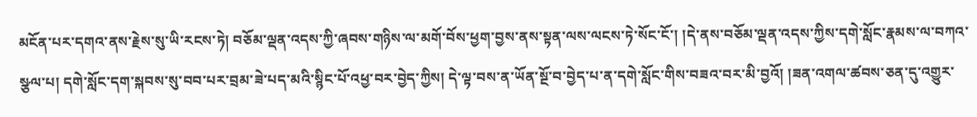མངོན་པར་དགའ་ནས་རྗེས་སུ་ཡི་རངས་ཏེ། བཅོམ་ལྡན་འདས་ཀྱི་ཞབས་གཉིས་ལ་མགོ་བོས་ཕྱག་བྱས་ནས་སྟན་ལས་ལངས་ཏེ་སོང་ངོ་། །དེ་ནས་བཅོམ་ལྡན་འདས་ཀྱིས་དགེ་སློང་རྣམས་ལ་བཀའ་སྩལ་པ། དགེ་སློང་དག་སྐབས་སུ་བབ་པར་བྲམ་ཟེ་པད་མའི་སྙིང་པོ་འཕྱ་བར་བྱེད་ཀྱིས། དེ་ལྟ་བས་ན་ཡོན་སྔོ་བ་བྱེད་པ་ན་དགེ་སློང་གིས་བཟའ་བར་མི་བྱའོ། །ཟན་འགལ་ཚབས་ཅན་དུ་འགྱུར་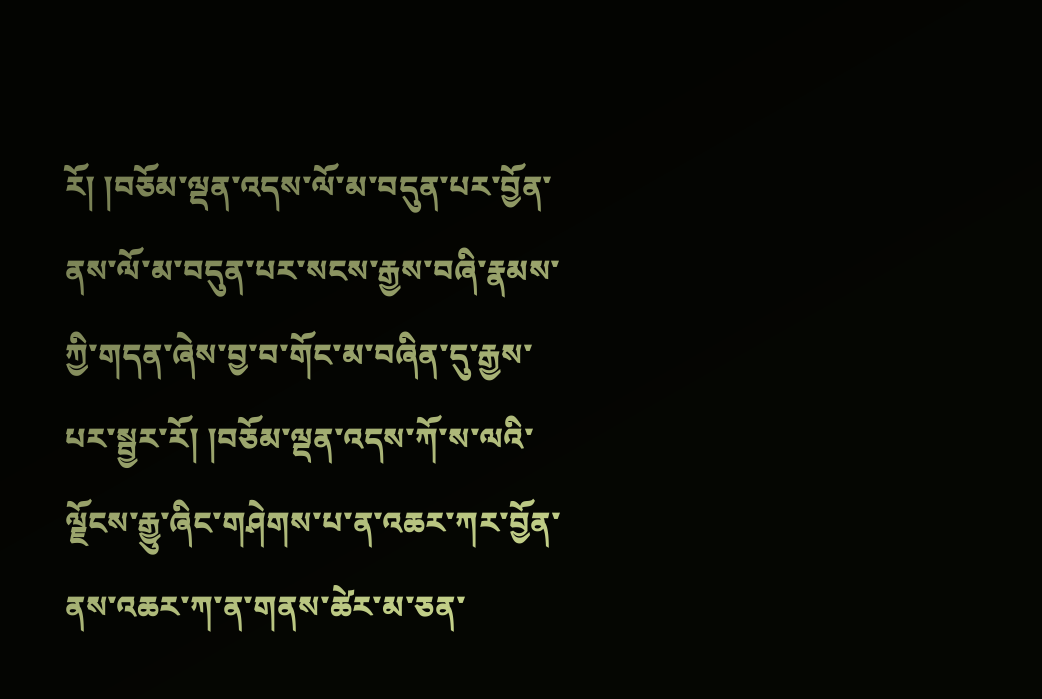རོ། །བཅོམ་ལྡན་འདས་ལོ་མ་བདུན་པར་བྱོན་ནས་ལོ་མ་བདུན་པར་སངས་རྒྱས་བཞི་རྣམས་ཀྱི་གདན་ཞེས་བྱ་བ་གོང་མ་བཞིན་དུ་རྒྱས་པར་སྦྱར་རོ། །བཅོམ་ལྡན་འདས་ཀོ་ས་ལའི་ལྗོངས་རྒྱུ་ཞིང་གཤེགས་པ་ན་འཆར་ཀར་བྱོན་ནས་འཆར་ཀ་ན་གནས་ཚེར་མ་ཅན་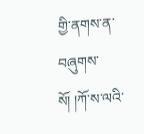གྱི་ནགས་ན་བཞུགས་སོ། །ཀོ་ས་ལའི་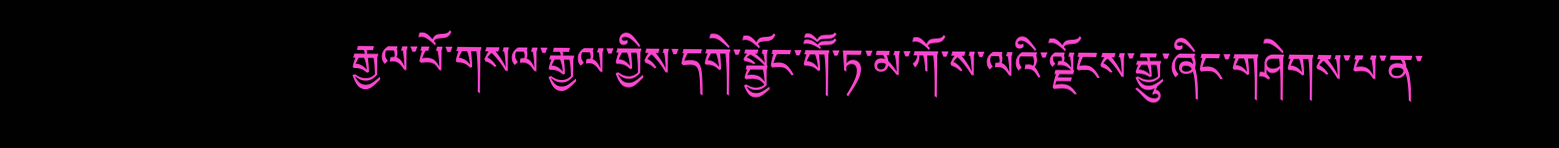རྒྱལ་པོ་གསལ་རྒྱལ་གྱིས་དགེ་སྦྱོང་གཽ་ཏ་མ་ཀོ་ས་ལའི་ལྗོངས་རྒྱུ་ཞིང་གཤེགས་པ་ན་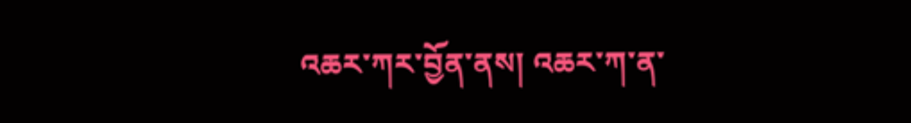འཆར་ཀར་བྱོན་ནས། འཆར་ཀ་ན་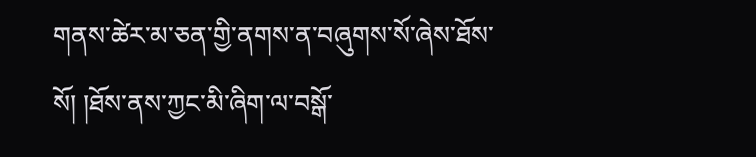གནས་ཚེར་མ་ཅན་གྱི་ནགས་ན་བཞུགས་སོ་ཞེས་ཐོས་སོ། །ཐོས་ནས་ཀྱང་མི་ཞིག་ལ་བསྒོ་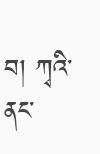བ། ཀྭའི་ནང་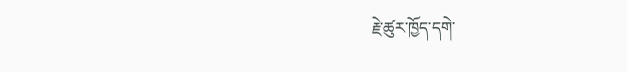རྗེ་ཚུར་ཁྱོད་དགེ་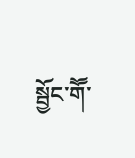སྦྱོང་གཽ་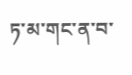ཏ་མ་གང་ན་བ་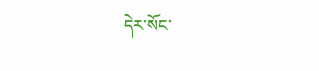དེར་སོང་